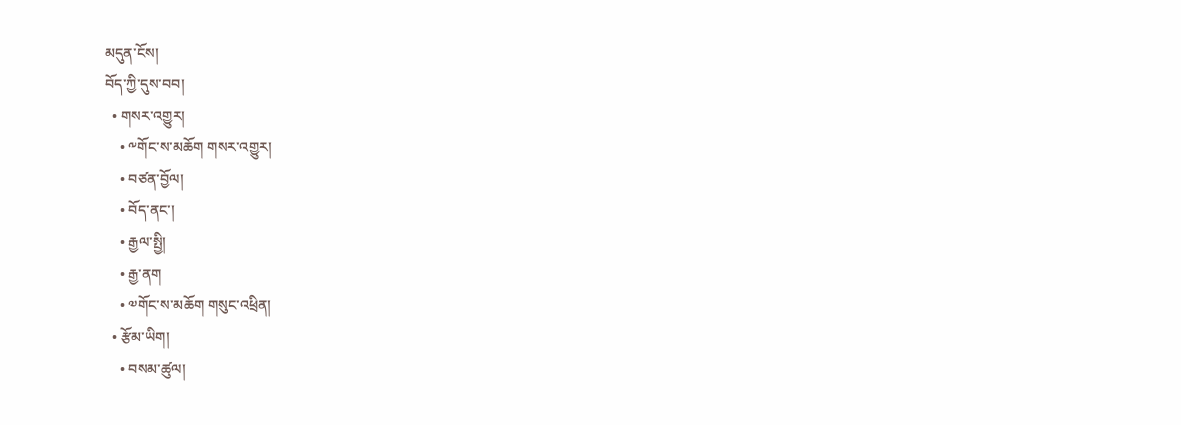མདུན་ངོས།
བོད་ཀྱི་དུས་བབ།
  • གསར་འགྱུར།
    • ༸གོང་ས་མཆོག གསར་འགྱུར།
    • བཙན་བྱོལ།
    • བོད་ནང་།
    • རྒྱལ་སྤྱི།
    • རྒྱ་ནག
    • ༧གོང་ས་མཆོག གསུང་འཕྲིན།
  • རྩོམ་ཡིག།
    • བསམ་ཚུལ།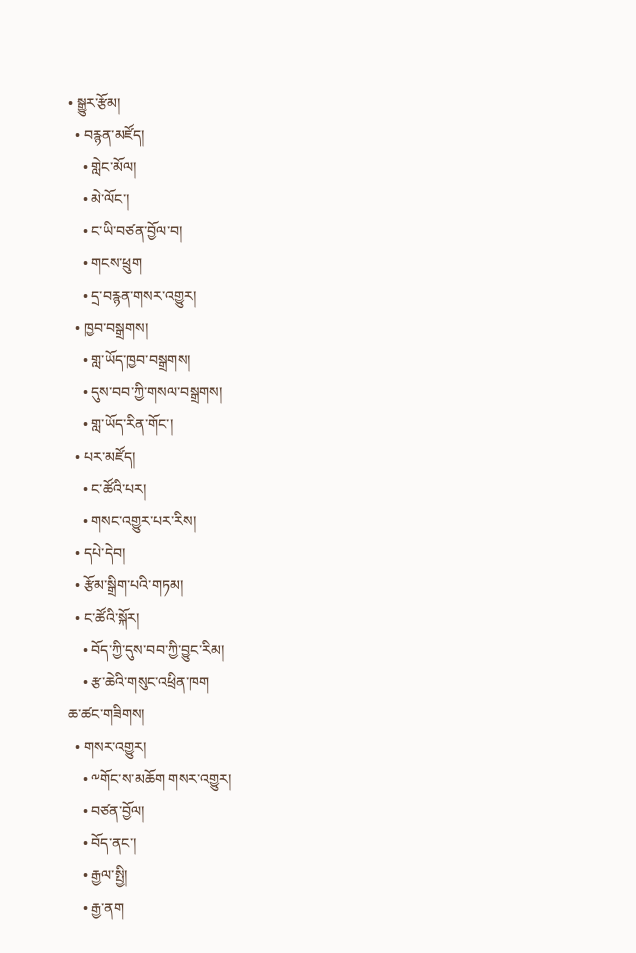• སྒྱུར་རྩོམ།
  • བརྙན་མཛོད།
    • གླེང་མོལ།
    • མེ་ལོང་།
    • ང་ཡི་བཙན་བྱོལ་བ།
    • གངས་ཕྲུག
    • དྲ་བརྙན་གསར་འགྱུར།
  • ཁྱབ་བསྒྲགས།
    • གླ་ཡོད་ཁྱབ་བསྒྲགས།
    • དུས་བབ་ཀྱི་གསལ་བསྒྲགས།
    • གླ་ཡོད་རིན་གོང་།
  • པར་མཛོད།
    • ང་ཚོའི་པར།
    • གསང་འགྱུར་པར་རིས།
  • དཔེ་དེབ།
  • རྩོམ་སྒྲིག་པའི་གཏམ།
  • ང་ཚོའི་སྐོར།
    • བོད་ཀྱི་དུས་བབ་ཀྱི་བྱུང་རིམ།
    • རྩ་ཆེའི་གསུང་འཕྲིན་ཁག
ཆ་ཚང་གཟིགས།
  • གསར་འགྱུར།
    • ༸གོང་ས་མཆོག གསར་འགྱུར།
    • བཙན་བྱོལ།
    • བོད་ནང་།
    • རྒྱལ་སྤྱི།
    • རྒྱ་ནག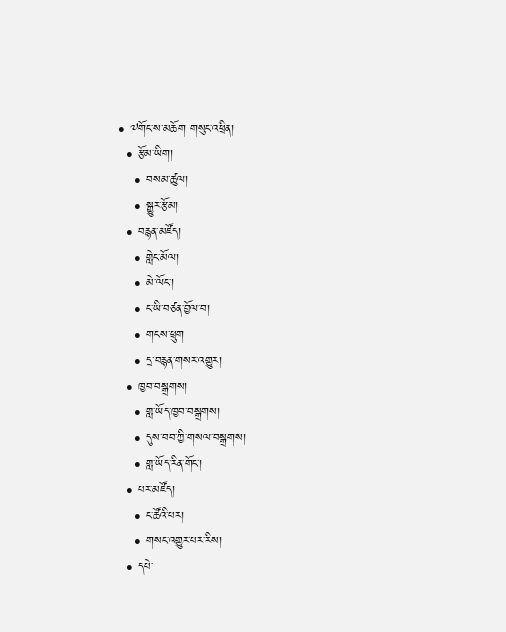• ༧གོང་ས་མཆོག གསུང་འཕྲིན།
  • རྩོམ་ཡིག།
    • བསམ་ཚུལ།
    • སྒྱུར་རྩོམ།
  • བརྙན་མཛོད།
    • གླེང་མོལ།
    • མེ་ལོང་།
    • ང་ཡི་བཙན་བྱོལ་བ།
    • གངས་ཕྲུག
    • དྲ་བརྙན་གསར་འགྱུར།
  • ཁྱབ་བསྒྲགས།
    • གླ་ཡོད་ཁྱབ་བསྒྲགས།
    • དུས་བབ་ཀྱི་གསལ་བསྒྲགས།
    • གླ་ཡོད་རིན་གོང་།
  • པར་མཛོད།
    • ང་ཚོའི་པར།
    • གསང་འགྱུར་པར་རིས།
  • དཔེ་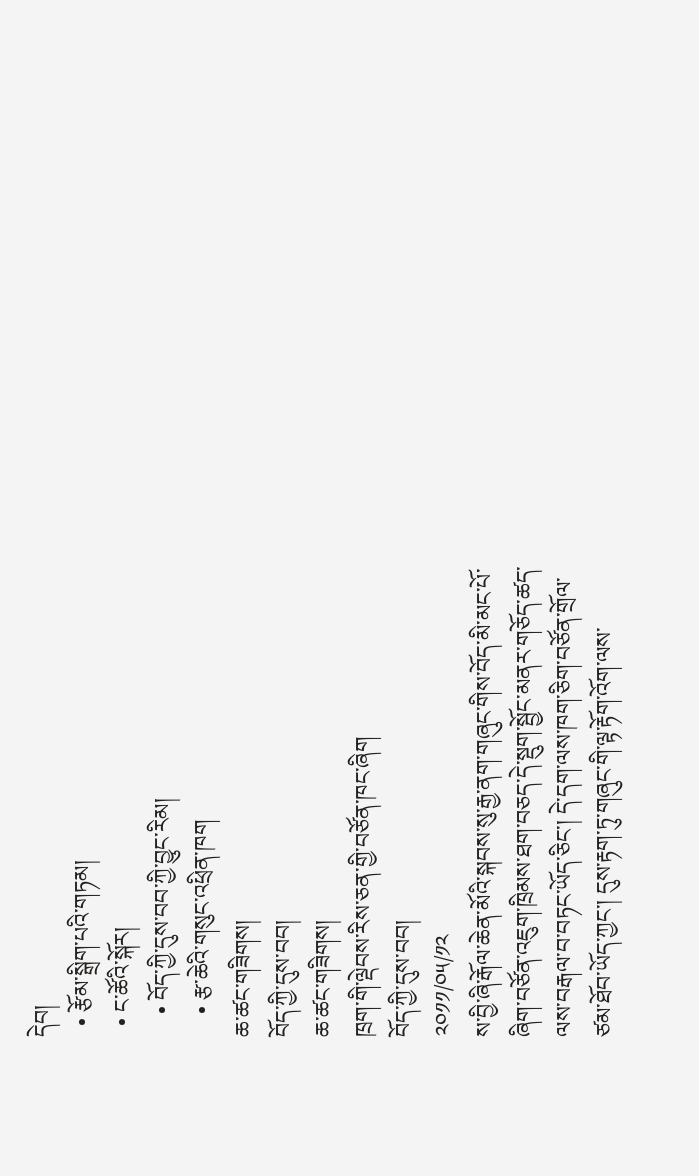དེབ།
  • རྩོམ་སྒྲིག་པའི་གཏམ།
  • ང་ཚོའི་སྐོར།
    • བོད་ཀྱི་དུས་བབ་ཀྱི་བྱུང་རིམ།
    • རྩ་ཆེའི་གསུང་འཕྲིན་ཁག
ཆ་ཚང་གཟིགས།
བོད་ཀྱི་དུས་བབ།
ཆ་ཚང་གཟིགས།
ཁྲག་གི་ལྡེབས་རིས་ཅན་གྱི་བཙོན་ཁང་ཞིག
བོད་ཀྱི་དུས་བབ།
༢༠༡༡/༠༥/༡༢
ས་བྱི་ཞི་རྒོལ་ཆེན་མོའི་སྐབས་སུ་རྒྱ་ནག་གཞུང་གིས་བོད་མི་མང་པོ་ཞིག་བཙོན་འཇུག་ཁྲིམས་ཐག་བཅད་དེ་སྡུག་སྦྱོང་མནར་གཅོད་ཚད་ལས་བརྒལ་བ་བཏང་ཡོད་ཅིང་། དེ་དག་ལས་ཁག་ཅིག་བཙོན་གྲོལ་ཙམ་ཐོབ་ཡོད་ཀྱང་། དུས་རྟག་ཏུ་གཞུང་གི་ལྟ་རྟོག་འོག་ལས་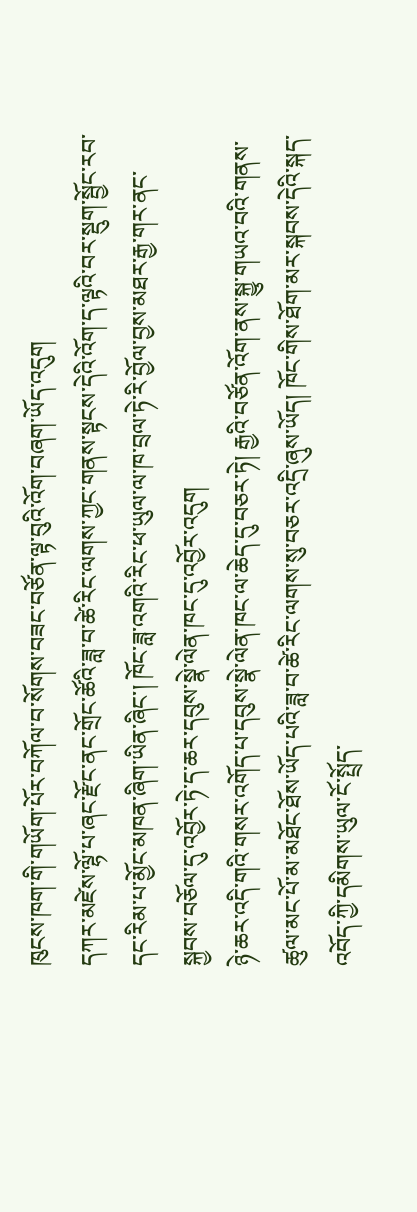ཁུངས་ཁག་གི་གཡོག་པོར་བཀོལ་བ་སོགས་བཟང་བཙོན་ལྟ་བུའི་འོག་བཞག་ཡོད་འདུག
དཀར་མཛེས་ལྷོ་པ་ཞང་རྫོང་ནང་གྲོང་ཚོའི་ཟླ་བ་ཚེ་རིང་ལགས་ཀྱང་གནས་སྟངས་དེའི་འོག་ད་ལྟའི་བར་སྡུག་སྦྱོང་རབ་དང་རིམ་པ་མྱོང་མཁན་ཞིག་ཡིན་ཞིང་། ཁོང་ཟླ་འགའི་རིང་ཕ་ཡུལ་ལ་ཁ་བྲལ་ཏེ་རི་བྱོལ་བྱས་མཐར་རྒྱ་གར་ནང་སྐྱབས་བཅོལ་དུ་འབྱོར་ཏེ་ད་ཆར་དབུས་སྣེ་ལེན་ཁང་དུ་འབྱོར་འདུག
ཉེ་ཆར་འདི་གའི་གསར་འགོད་པ་དབུས་སྣེ་ལེན་ཁང་ལ་ཆེད་དུ་བཅར་ཏེ། རྒྱའི་བཙོན་འོག་ནས་སྐྱུ་གཡའ་བའི་གནས་ཚུལ་མང་པོ་མ་མཐོང་ཐོས་ཡོད་པའི་ཟླ་བ་ཚེ་རིང་ལགས་སུ་བཅར་འདྲི་ཞུས་ཡོད། ཁོང་གིས་ཐོག་མར་སྐབས་དེའི་སྐད་འབོད་ཀྱི་དམིགས་ཡུལ་ངོ་སྤྲོད་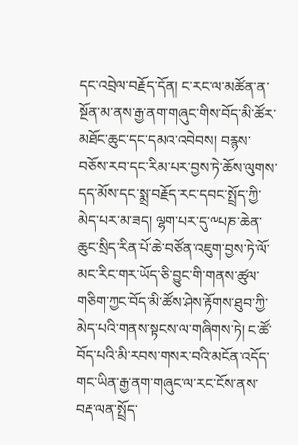དང་འབྲེལ་བརྗོད་དོན། ང་རང་ལ་མཚོན་ན་སྔོན་མ་ནས་རྒྱ་ནག་གཞུང་གིས་བོད་མི་ཚོར་མཐོང་ཆུང་དང་དམའ་འབེབས། བརྙས་བཅོས་རབ་དང་རིམ་པར་བྱས་ཏེ་ཆོས་ལུགས་དད་མོས་དང་སྨྲ་བརྗོད་རང་དབང་སྤྲོད་ཀྱི་མེད་པར་མ་ཟད། ལྷག་པར་དུ་༸པཎ་ཆེན་ཆུང་སྲིད་རིན་པོ་ཆེ་བཙོན་འཇུག་བྱས་ཏེ་ལོ་མང་རིང་གར་ཡོད་ཅི་བྱུང་གི་གནས་ཚུལ་གཅིག་ཀྱང་བོད་མི་ཚོས་ཤེས་རྟོགས་ཐུབ་ཀྱི་མེད་པའི་གནས་སྟངས་ལ་གཞིགས་ཏེ། ང་ཚོ་བོད་པའི་མི་རབས་གསར་བའི་མངོན་འདོད་གང་ཡིན་རྒྱ་ནག་གཞུང་ལ་རང་ངོས་ནས་བརྡ་ལན་སྤྲོད་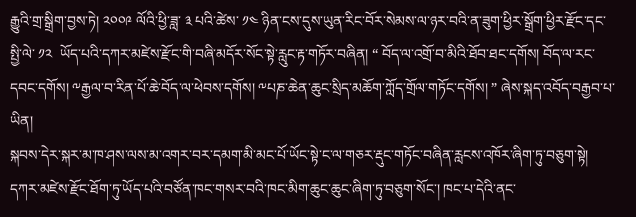རྒྱུའི་གྲ་སྒྲིག་བྱས་ཏེ། ༢༠༠༩ ལོའི་ཕྱི་ཟླ་ ༣ པའི་ཚེས་ ༡༤ ཉིན་ངས་དུས་ཡུན་རིང་བོར་སེམས་ལ་ཉར་བའི་ན་ཟུག་ཕྱིར་སྒྲོག་ཕྱིར་རྫོང་དང་སྤྱི་ལེ་ ༡༢  ཡོད་པའི་དཀར་མཛེས་རྫོང་གི་བཞི་མདོར་སོང་སྟེ་རླུང་རྟ་གཏོར་བཞིན། “ བོད་ལ་འགྲོ་བ་མིའི་ཐོབ་ཐང་དགོས། བོད་ལ་རང་དབང་དགོས། ༸རྒྱལ་བ་རིན་པོ་ཆེ་བོད་ལ་ཕེབས་དགོས། ༸པཎ་ཆེན་ཆུང་སྲིད་མཆོག་ཀློད་གྲོལ་གཏོང་དགོས། ” ཞེས་སྐད་འབོད་བརྒྱབ་པ་ཡིན།
སྐབས་དེར་སྐར་མ་ཁ་ཤས་ལས་མ་འགར་བར་དམག་མི་མང་པོ་ཡོང་སྟེ་ང་ལ་གཅར་རྡུང་གཏོང་བཞིན་རླངས་འཁོར་ཞིག་ཏུ་བཅུག་སྟེ། དཀར་མཛེས་རྫོང་ཐོག་ཏུ་ཡོད་པའི་བཙོན་ཁང་གསར་བའི་ཁང་མིག་ཆུང་ཆུང་ཞིག་ཏུ་བཅུག་སོང་། ཁང་པ་དེའི་ནང་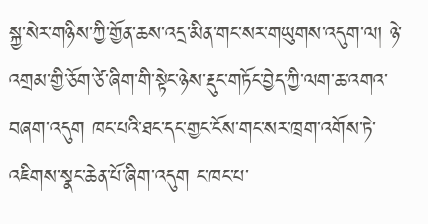སྐྱ་སེར་གཉིས་ཀྱི་གྱོན་ཆས་འདྲ་མིན་གང་སར་གཡུགས་འདུག་ལ། ཉེ་འགྲམ་གྱི་ཅོག་ཙེ་ཞིག་གི་སྟེང་ཉེས་རྡུང་གཏོང་བྱེད་ཀྱི་ལག་ཆ་འགའ་བཞག་འདུག ཁང་པའི་ཐང་དང་གྱང་ངོས་གང་སར་ཁྲག་འགོས་ཏེ་འཇིགས་སྣང་ཆེན་པོ་ཞིག་འདུག ང་ཁང་པ་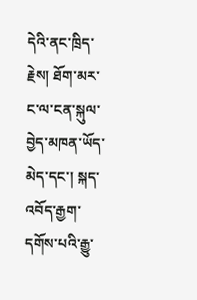དེའི་ནང་ཁྲིད་རྗེས། ཐོག་མར་ང་ལ་ངན་སྐུལ་བྱེད་མཁན་ཡོད་མེད་དང་། སྐད་འབོད་རྒྱག་དགོས་པའི་རྒྱུ་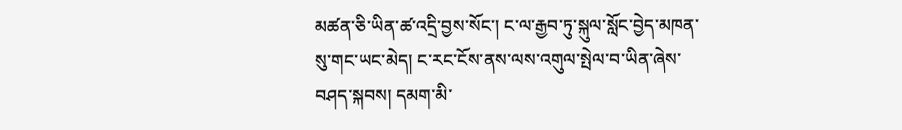མཚན་ཅི་ཡིན་ཚ་འདྲི་བྱས་སོང་། ང་ལ་རྒྱབ་ཏུ་སྐུལ་སློང་བྱེད་མཁན་སུ་གང་ཡང་མེད། ང་རང་ངོས་ནས་ལས་འགུལ་སྤེལ་བ་ཡིན་ཞེས་བཤད་སྐབས། དམག་མི་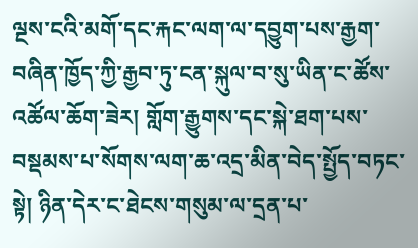ལྔས་ངའི་མགོ་དང་རྐང་ལག་ལ་དབྱུག་པས་རྒྱག་བཞིན་ཁྱོད་ཀྱི་རྒྱབ་ཏུ་ངན་སྐུལ་བ་སུ་ཡིན་ང་ཚོས་འཚོལ་ཆོག་ཟེར། གློག་རྒྱུགས་དང་སྐེ་ཐག་པས་བསྡམས་པ་སོགས་ལག་ཆ་འདྲ་མིན་བེད་སྤྱོད་བཏང་སྟེ། ཉིན་དེར་ང་ཐེངས་གསུམ་ལ་དྲན་པ་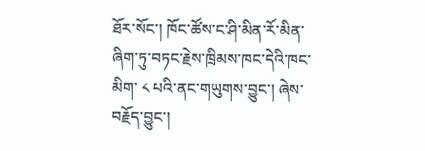ཐོར་སོང་། ཁོང་ཚོས་ང་ཤི་མིན་རོ་མིན་ཞིག་ཏུ་བཏང་རྗེས་ཁྲིམས་ཁང་དེའི་ཁང་མིག་ ༨ པའི་ནང་གཡུགས་བྱུང་། ཞེས་བརྗོད་བྱུང་།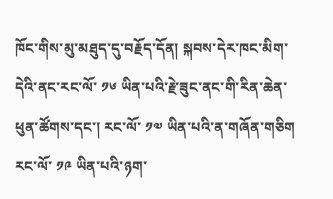ཁོང་གིས་མུ་མཐུད་དུ་བརྗོད་དོན། སྐབས་དེར་ཁང་མིག་དེའི་ནང་རང་ལོ་ ༡༦ ཡིན་པའི་རྗེ་ཟུང་ནང་གི་རིན་ཆེན་ཕུན་ཚོགས་དང་། རང་ལོ་ ༡༧ ཡིན་པའི་ན་གཞོན་གཅིག རང་ལོ་ ༡༩ ཡིན་པའི་ཉག་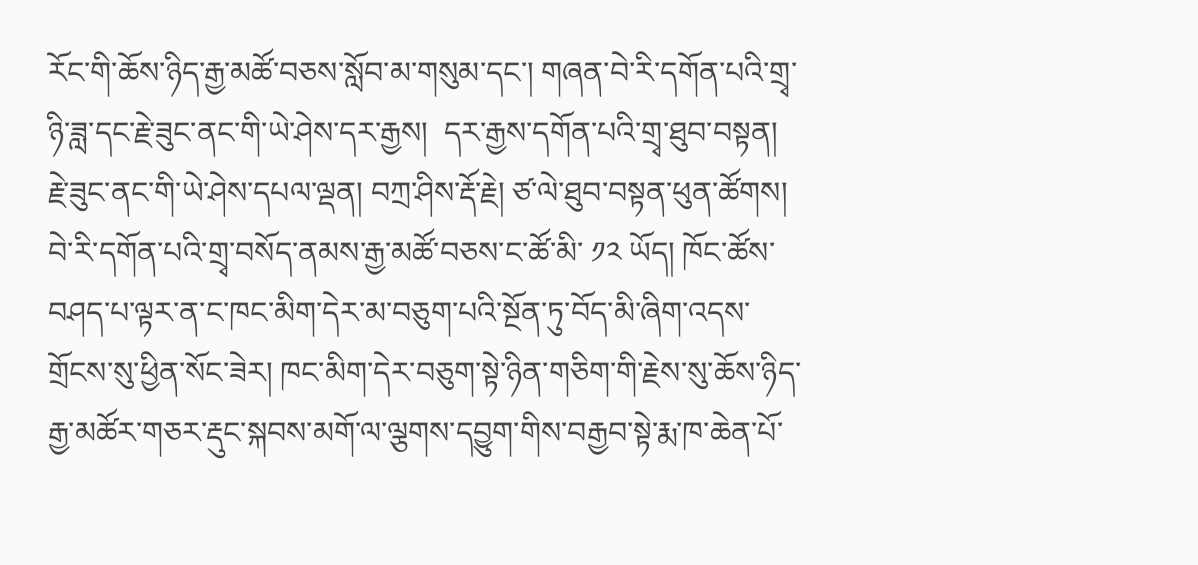རོང་གི་ཆོས་ཉིད་རྒྱ་མཚོ་བཅས་སློབ་མ་གསུམ་དང་། གཞན་བེ་རི་དགོན་པའི་གྲྭ་ཉི་ཟླ་དང་རྗེ་ཟུང་ནང་གི་ཡེ་ཤེས་དར་རྒྱས།  དར་རྒྱས་དགོན་པའི་གྲྭ་ཐུབ་བསྟན། རྗེ་ཟུང་ནང་གི་ཡེ་ཤེས་དཔལ་ལྡན། བཀྲ་ཤིས་རྡོ་རྗེ། ཙ་ལེ་ཐུབ་བསྟན་ཕུན་ཚོགས། བེ་རི་དགོན་པའི་གྲྭ་བསོད་ནམས་རྒྱ་མཚོ་བཅས་ང་ཚོ་མི་ ༡༢ ཡོད། ཁོང་ཚོས་བཤད་པ་ལྟར་ན་ང་ཁང་མིག་དེར་མ་བཅུག་པའི་སྔོན་ཏུ་བོད་མི་ཞིག་འདས་གྲོངས་སུ་ཕྱིན་སོང་ཟེར། ཁང་མིག་དེར་བཅུག་སྟེ་ཉིན་གཅིག་གི་རྗེས་སུ་ཆོས་ཉིད་རྒྱ་མཚོར་གཅར་རྡུང་སྐབས་མགོ་ལ་ལྕགས་དབྱུག་གིས་བརྒྱབ་སྟེ་རྨ་ཁ་ཆེན་པོ་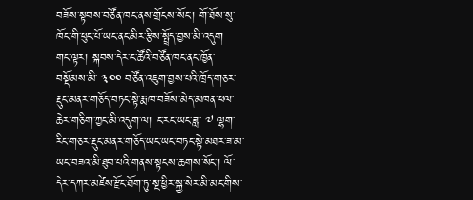བཟོས་སྟབས་བཙོན་ཁང་ནས་གྲོངས་སོང་། གོ་ཐོས་སུ་ཁོང་གི་ཕུང་པོ་ཡང་ནང་མིར་རྩིས་སྤྲོད་བྱས་མི་འདུག
གང་ལྟར། སྐབས་དེར་ང་ཚོའི་བཙོན་ཁང་ནང་ཁྱོན་བསྡོམས་མི་ ༣༠༠ བཙོན་འཇུག་བྱས་པའི་ཁྲོད་གཅར་རྡུང་མནར་གཅོད་བཏང་སྟེ་རྨ་ཁ་བཟོས་མེད་མཁན་ཕལ་ཆེར་གཅིག་ཀྱང་མི་འདུག་ལ། ང་རང་ཡང་ཟླ་ ༧ ལྷག་རིང་གཅར་རྡུང་མནར་གཅོད་ཡང་ཡང་བཏང་སྟེ་མཐར་ཟ་མ་ཡང་བཟའ་མི་ཐུབ་པའི་གནས་སྟངས་ཆགས་སོང་། ལོ་དེར་དཀར་མཛེས་རྫོང་ཐོག་ཏུ་སྔ་ཕྱིར་སྐྱ་སེར་མི་མང་གིས་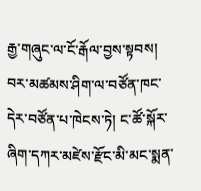རྒྱ་གཞུང་ལ་ངོ་རྒོལ་བྱས་སྟབས། བར་མཚམས་ཤིག་ལ་བཙོན་ཁང་དེར་བཙོན་པ་ཁེངས་ཏེ། ང་ཚོ་སྐོར་ཞིག་དཀར་མཛེས་རྫོང་མི་མང་སྨན་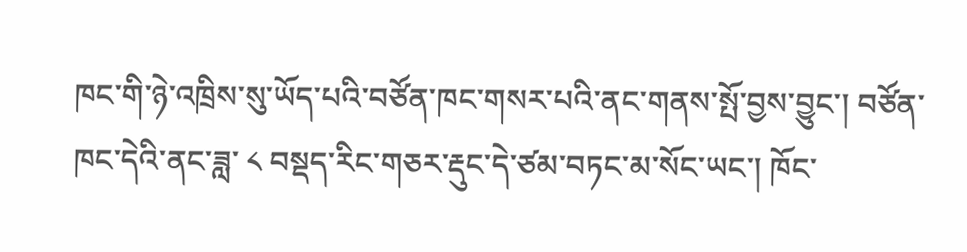ཁང་གི་ཉེ་འཁྲིས་སུ་ཡོད་པའི་བཙོན་ཁང་གསར་པའི་ནང་གནས་སྤོ་བྱས་བྱུང་། བཙོན་ཁང་དེའི་ནང་ཟླ་ ༨ བསྡད་རིང་གཅར་རྡུང་དེ་ཙམ་བཏང་མ་སོང་ཡང་། ཁོང་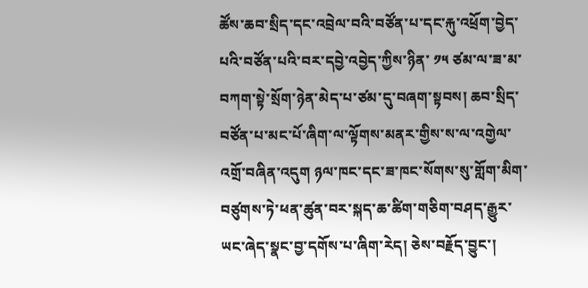ཚོས་ཆབ་སྲིད་དང་འབྲེལ་བའི་བཙོན་པ་དང་རྐུ་འཕྲོག་བྱེད་པའི་བཙོན་པའི་བར་དབྱེ་འབྱེད་ཀྱིས་ཉིན་ ༡༥ ཙམ་ལ་ཟ་མ་བཀག་སྟེ་སྲོག་ཉེན་མེད་པ་ཙམ་དུ་བཞག་སྟབས། ཆབ་སྲིད་བཙོན་པ་མང་པོ་ཞིག་ལ་ལྟོགས་མནར་གྱིས་ས་ལ་འགྱེལ་འགྲོ་བཞིན་འདུག ཉལ་ཁང་དང་ཟ་ཁང་སོགས་སུ་གློག་མིག་བཙུགས་ཏེ་ཕན་ཚུན་བར་སྐད་ཆ་ཚིག་གཅིག་བཤད་རྒྱུར་ཡང་ཞེད་སྣང་བྱ་དགོས་པ་ཞིག་རེད། ཅེས་བརྗོད་བྱུང་།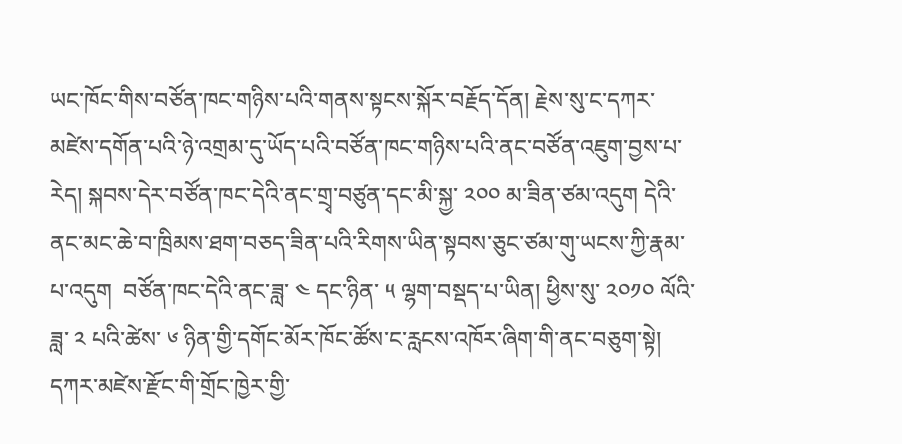ཡང་ཁོང་གིས་བཙོན་ཁང་གཉིས་པའི་གནས་སྟངས་སྐོར་བརྗོད་དོན། རྗེས་སུ་ང་དཀར་མཛེས་དགོན་པའི་ཉེ་འགྲམ་དུ་ཡོད་པའི་བཙོན་ཁང་གཉིས་པའི་ནང་བཙོན་འཇུག་བྱས་པ་རེད། སྐབས་དེར་བཙོན་ཁང་དེའི་ནང་གྲྭ་བཙུན་དང་མི་སྐྱ་ ༢༠༠ མ་ཟིན་ཙམ་འདུག དེའི་ནང་མང་ཆེ་བ་ཁྲིམས་ཐག་བཅད་ཟིན་པའི་རིགས་ཡིན་སྟབས་ཅུང་ཙམ་གུ་ཡངས་ཀྱི་རྣམ་པ་འདུག  བཙོན་ཁང་དེའི་ནང་ཟླ་ ༤ དང་ཉིན་ ༥ ལྷག་བསྡད་པ་ཡིན། ཕྱིས་སུ་ ༢༠༡༠ ལོའི་ཟླ་ ༢ པའི་ཚེས་ ༦ ཉིན་གྱི་དགོང་མོར་ཁོང་ཚོས་ང་རླངས་འཁོར་ཞིག་གི་ནང་བཅུག་སྟེ། དཀར་མཛེས་རྫོང་གི་གྲོང་ཁྱེར་གྱི་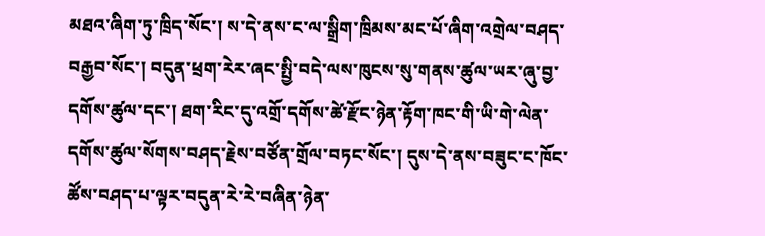མཐའ་ཞིག་ཏུ་ཁྲིད་སོང་། ས་དེ་ནས་ང་ལ་སྒྲིག་ཁྲིམས་མང་པོ་ཞིག་འགྲེལ་བཤད་བརྒྱབ་སོང་། བདུན་ཕྲག་རེར་ཞང་སྤྱི་བདེ་ལས་ཁུངས་སུ་གནས་ཚུལ་ཡར་ཞུ་བྱ་དགོས་ཚུལ་དང་། ཐག་རིང་དུ་འགྲོ་དགོས་ཚེ་རྫོང་ཉེན་རྟོག་ཁང་གི་ཡི་གེ་ལེན་དགོས་ཚུལ་སོགས་བཤད་རྗེས་བཙོན་གྲོལ་བཏང་སོང་། དུས་དེ་ནས་བཟུང་ང་ཁོང་ཚོས་བཤད་པ་ལྟར་བདུན་རེ་རེ་བཞིན་ཉེན་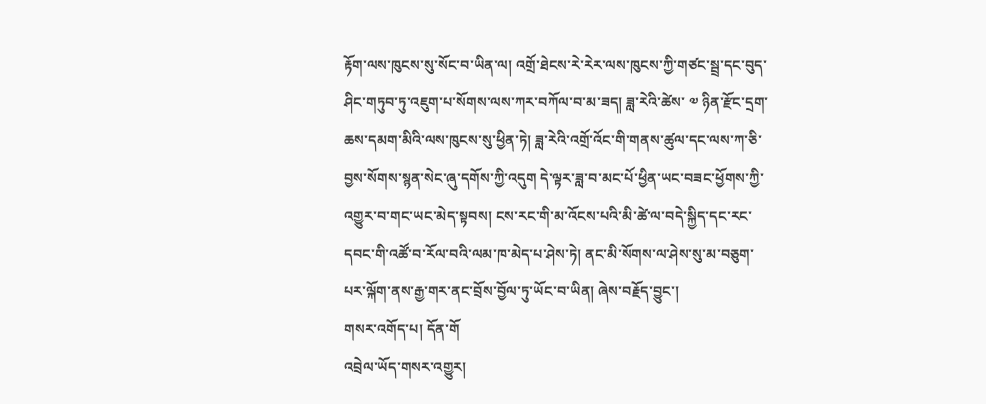རྟོག་ལས་ཁུངས་སུ་སོང་བ་ཡིན་ལ། འགྲོ་ཐེངས་རེ་རེར་ལས་ཁུངས་ཀྱི་གཙང་སྦྲ་དང་བུད་ཤིང་གཏུབ་ཏུ་འཇུག་པ་སོགས་ལས་ཀར་བཀོལ་བ་མ་ཟད། ཟླ་རེའི་ཚེས་ ༧ ཉིན་རྫོང་དྲག་ཆས་དམག་མིའི་ལས་ཁུངས་སུ་ཕྱིན་ཏེ། ཟླ་རེའི་འགྲོ་འོང་གི་གནས་ཚུལ་དང་ལས་ཀ་ཅི་བྱས་སོགས་སྙན་སེང་ཞུ་དགོས་ཀྱི་འདུག དེ་ལྟར་ཟླ་བ་མང་པོ་ཕྱིན་ཡང་བཟང་ཕྱོགས་ཀྱི་འགྱུར་བ་གང་ཡང་མེད་སྟབས། ངས་རང་གི་མ་འོངས་པའི་མི་ཚེ་ལ་བདེ་སྐྱིད་དང་རང་དབང་གི་འཚོ་བ་རོལ་བའི་ལམ་ཁ་མེད་པ་ཤེས་ཏེ། ནང་མི་སོགས་ལ་ཤེས་སུ་མ་བཅུག་པར་ལྐོག་ནས་རྒྱ་གར་ནང་བྲོས་བྱོལ་ཏུ་ཡོང་བ་ཡིན། ཞེས་བརྗོད་བྱུང་།
གསར་འགོད་པ། དོན་གོ
འབྲེལ་ཡོད་གསར་འགྱུར།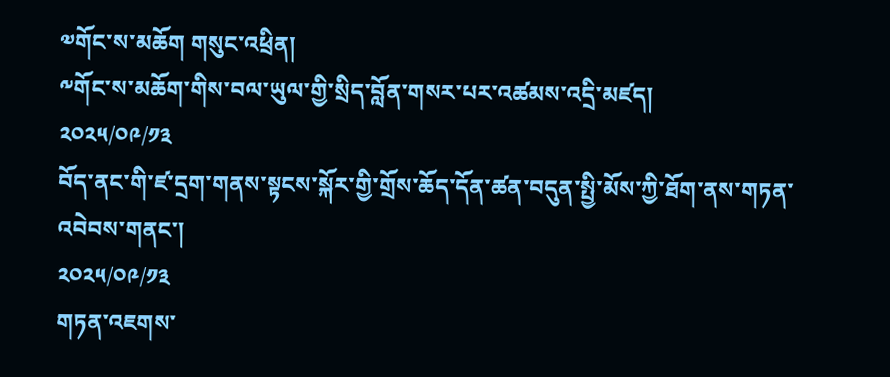༧གོང་ས་མཆོག གསུང་འཕྲིན།
༸གོང་ས་མཆོག་གིས་བལ་ཡུལ་གྱི་སྲིད་བློན་གསར་པར་འཚམས་འདྲི་མཛད།
༢༠༢༥/༠༩/༡༣
བོད་ནང་གི་ཛ་དྲག་གནས་སྟངས་སྐོར་གྱི་གྲོས་ཆོད་དོན་ཚན་བདུན་སྤྱི་མོས་ཀྱི་ཐོག་ནས་གཏན་འབེབས་གནང་།
༢༠༢༥/༠༩/༡༣
གཏན་འཇགས་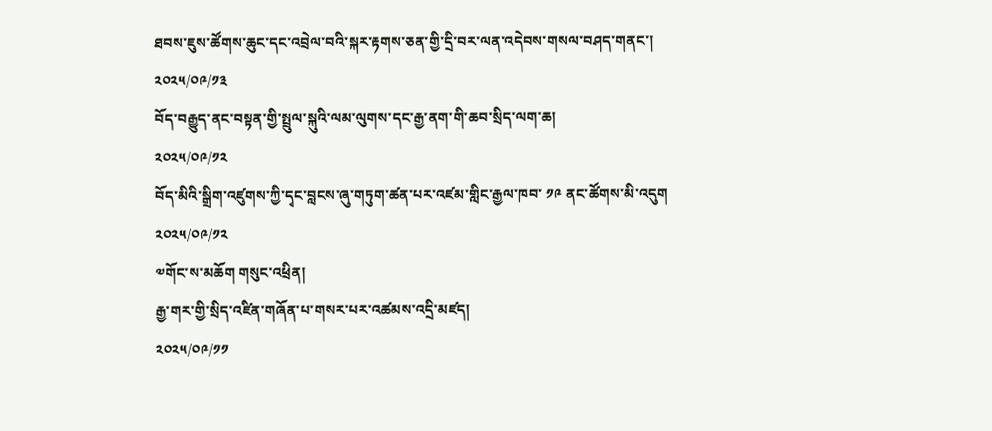ཐབས་ཇུས་ཚོགས་ཆུང་དང་འབྲེལ་བའི་སྐར་རྟགས་ཅན་གྱི་དྲི་བར་ལན་འདེབས་གསལ་བཤད་གནང་།
༢༠༢༥/༠༩/༡༣
བོད་བརྒྱུད་ནང་བསྟན་གྱི་སྤྲུལ་སྐུའི་ལམ་ལུགས་དང་རྒྱ་ནག་གི་ཆབ་སྲིད་ལག་ཆ།
༢༠༢༥/༠༩/༡༢
བོད་མིའི་སྒྲིག་འཛུགས་ཀྱི་དྭང་བླངས་ཞུ་གཏུག་ཚན་པར་འཛམ་གླིང་རྒྱལ་ཁབ་ ༡༩ ནང་ཚོགས་མི་འདུག
༢༠༢༥/༠༩/༡༢
༧གོང་ས་མཆོག གསུང་འཕྲིན།
རྒྱ་གར་གྱི་སྲིད་འཛིན་གཞོན་པ་གསར་པར་འཚམས་འདྲི་མཛད།
༢༠༢༥/༠༩/༡༡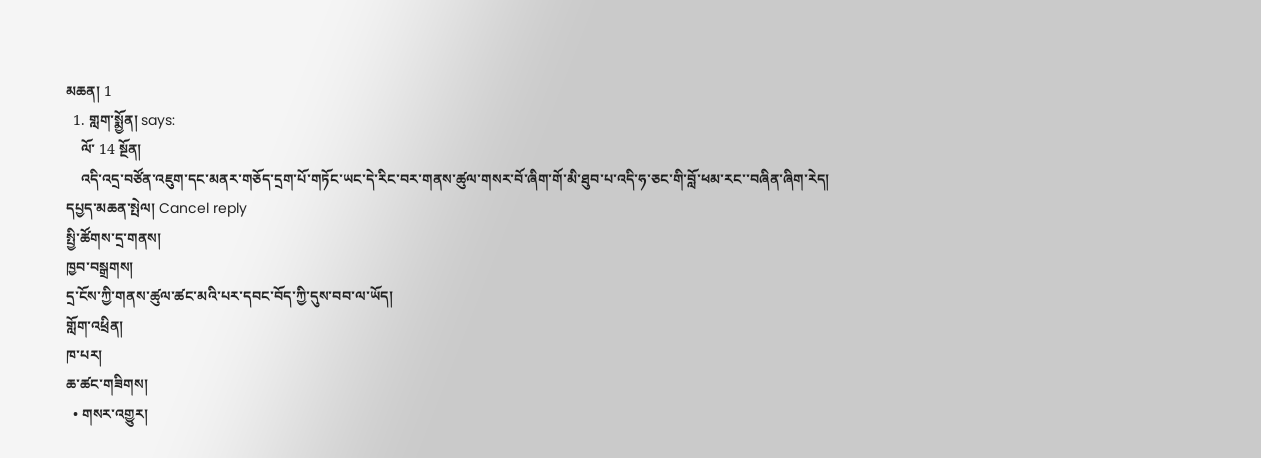མཆན། 1
  1. གླག་སྨྱོན། says:
    ལོ་ 14 སྔོན།
    འདི་འདྲ་བཙོན་འཇུག་དང་མནར་གཅོད་དྲག་པོ་གཏོང་ཡང་དེ་རིང་བར་གནས་ཚུལ་གསར་བོ་ཞིག་གོ་མི་ཐུབ་པ་འདི་ཧ་ཅང་གི་བློ་ཕམ་རང་་བཞིན་ཞིག་རེད།
དཔྱད་མཆན་སྤེལ། Cancel reply
སྤྱི་ཚོགས་དྲ་གནས།
ཁྱབ་བསྒྲགས།
དྲ་ངོས་ཀྱི་གནས་ཚུལ་ཚང་མའི་པར་དབང་བོད་ཀྱི་དུས་བབ་ལ་ཡོད།
གློག་འཕྲིན།
ཁ་པར།
ཆ་ཚང་གཟིགས།
  • གསར་འགྱུར།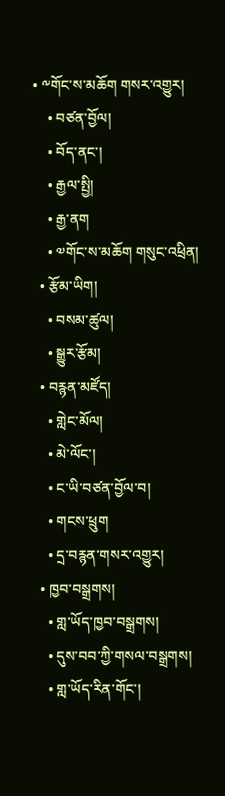• ༸གོང་ས་མཆོག གསར་འགྱུར།
    • བཙན་བྱོལ།
    • བོད་ནང་།
    • རྒྱལ་སྤྱི།
    • རྒྱ་ནག
    • ༧གོང་ས་མཆོག གསུང་འཕྲིན།
  • རྩོམ་ཡིག།
    • བསམ་ཚུལ།
    • སྒྱུར་རྩོམ།
  • བརྙན་མཛོད།
    • གླེང་མོལ།
    • མེ་ལོང་།
    • ང་ཡི་བཙན་བྱོལ་བ།
    • གངས་ཕྲུག
    • དྲ་བརྙན་གསར་འགྱུར།
  • ཁྱབ་བསྒྲགས།
    • གླ་ཡོད་ཁྱབ་བསྒྲགས།
    • དུས་བབ་ཀྱི་གསལ་བསྒྲགས།
    • གླ་ཡོད་རིན་གོང་།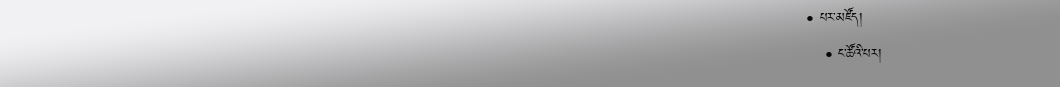• པར་མཛོད།
    • ང་ཚོའི་པར།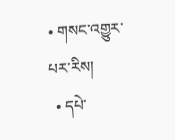• གསང་འགྱུར་པར་རིས།
  • དཔེ་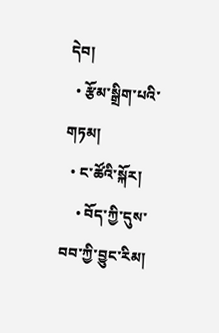དེབ།
  • རྩོམ་སྒྲིག་པའི་གཏམ།
  • ང་ཚོའི་སྐོར།
    • བོད་ཀྱི་དུས་བབ་ཀྱི་བྱུང་རིམ།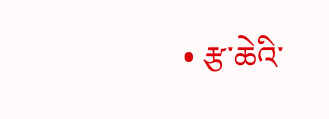• རྩ་ཆེའི་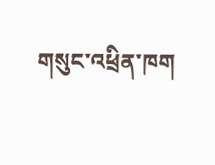གསུང་འཕྲིན་ཁག